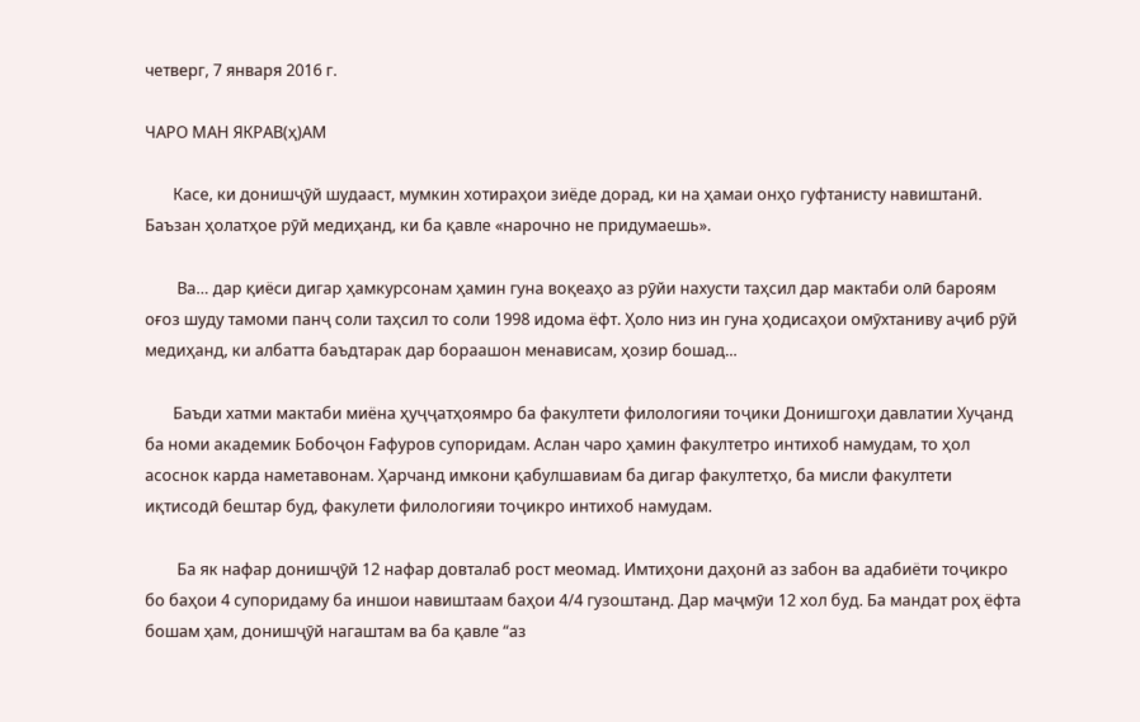четверг, 7 января 2016 г.

ЧАРО МАН ЯКРАВ(ҳ)АМ

       Касе, ки донишҷӯй шудааст, мумкин хотираҳои зиёде дорад, ки на ҳамаи онҳо гуфтанисту навиштанӣ. Баъзан ҳолатҳое рӯй медиҳанд, ки ба қавле «нарочно не придумаешь».

        Ва… дар қиёси дигар ҳамкурсонам ҳамин гуна воқеаҳо аз рӯйи нахусти таҳсил дар мактаби олӣ бароям оғоз шуду тамоми панҷ соли таҳсил то соли 1998 идома ёфт. Ҳоло низ ин гуна ҳодисаҳои омӯхтаниву аҷиб рӯй медиҳанд, ки албатта баъдтарак дар бораашон менависам, ҳозир бошад...

       Баъди хатми мактаби миёна ҳуҷҷатҳоямро ба факултети филологияи тоҷики Донишгоҳи давлатии Хуҷанд ба номи академик Бобоҷон Ғафуров супоридам. Аслан чаро ҳамин факултетро интихоб намудам, то ҳол асоснок карда наметавонам. Ҳарчанд имкони қабулшавиам ба дигар факултетҳо, ба мисли факултети иқтисодӣ бештар буд, факулети филологияи тоҷикро интихоб намудам.

        Ба як нафар донишҷӯй 12 нафар довталаб рост меомад. Имтиҳони даҳонӣ аз забон ва адабиёти тоҷикро бо баҳои 4 супоридаму ба иншои навиштаам баҳои 4/4 гузоштанд. Дар маҷмӯи 12 хол буд. Ба мандат роҳ ёфта бошам ҳам, донишҷӯй нагаштам ва ба қавле “аз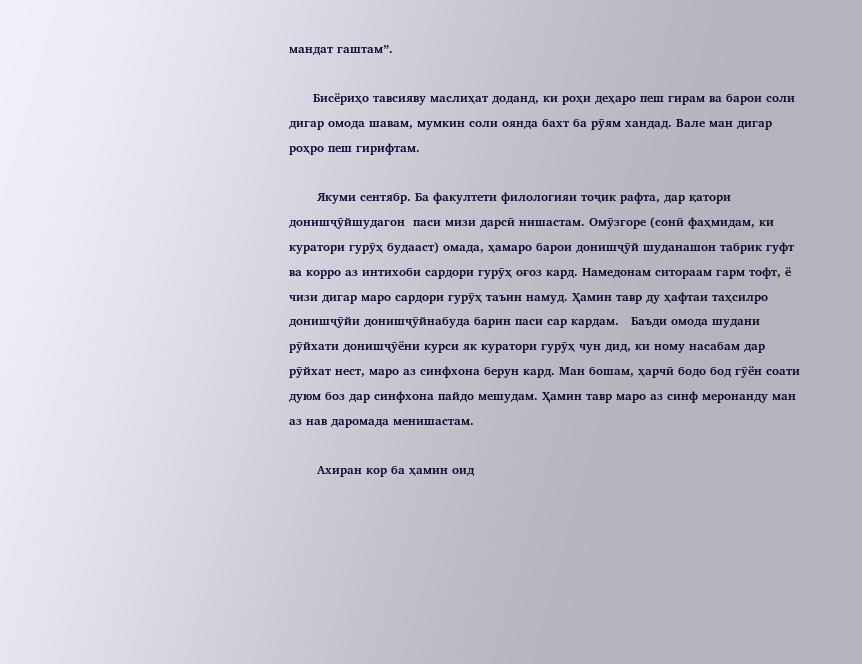мандат гаштам”.

      Бисёриҳо тавсияву маслиҳат доданд, ки роҳи деҳаро пеш гирам ва барои соли дигар омода шавам, мумкин соли оянда бахт ба рӯям хандад. Вале ман дигар роҳро пеш гирифтам.

       Якуми сентябр. Ба факултети филологияи тоҷик рафта, дар қатори донишҷӯйшудагон  паси мизи дарсӣ нишастам. Омӯзгоре (сонӣ фаҳмидам, ки куратори гурӯҳ будааст) омада, ҳамаро барои донишҷӯй шуданашон табрик гуфт ва корро аз интихоби сардори гурӯҳ оғоз кард. Намедонам ситораам гарм тофт, ё чизи дигар маро сардори гурӯҳ таъин намуд. Ҳамин тавр ду ҳафтаи таҳсилро донишҷӯйи донишҷӯйнабуда барин паси сар кардам.   Баъди омода шудани рӯйхати донишҷӯёни курси як куратори гурӯҳ чун дид, ки ному насабам дар рӯйхат нест, маро аз синфхона берун кард. Ман бошам, ҳарчӣ бодо бод гӯён соати дуюм боз дар синфхона пайдо мешудам. Ҳамин тавр маро аз синф меронанду ман аз нав даромада менишастам.

       Ахиран кор ба ҳамин оид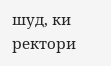шуд, ки  ректори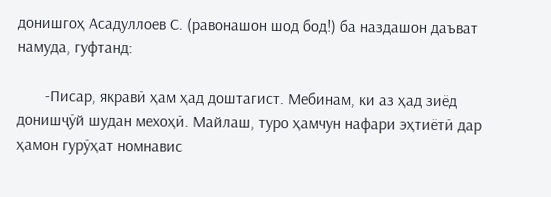донишгоҳ Асадуллоев С. (равонашон шод бод!) ба наздашон даъват намуда, гуфтанд:

       -Писар, якравӣ ҳам ҳад доштагист. Мебинам, ки аз ҳад зиёд донишҷӯй шудан мехоҳӣ. Майлаш, туро ҳамчун нафари эҳтиётӣ дар ҳамон гурӯҳат номнавис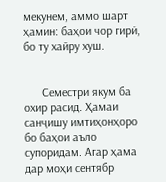мекунем, аммо шарт ҳамин: баҳои чор гирӣ, бо ту хайру хуш.


      Семестри якум ба охир расид. Ҳамаи санҷишу имтиҳонҳоро бо баҳои аъло супоридам. Агар ҳама дар моҳи сентябр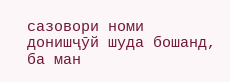сазовори номи донишҷӯй шуда бошанд, ба ман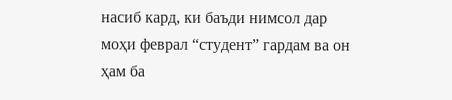насиб кард, ки баъди нимсол дар моҳи феврал “студент” гардам ва он ҳам ба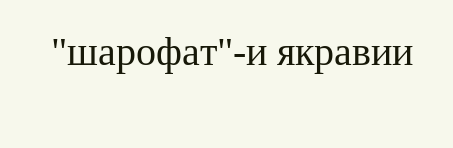"шарофат"-и якравии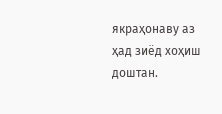якраҳонаву аз ҳад зиёд хоҳиш доштан.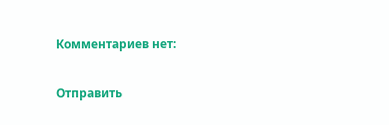Комментариев нет:

Отправить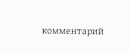комментарий